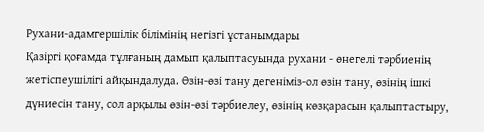Рухани-адамгершілік білімінің негізгі ұстанымдары
Қазіргі қоғамда тұлғаның дамып қалыптасуында рухани - өнегелі тәрбиенің жетіспеушілігі айқындалуда. Өзін-өзі тану дегеніміз-ол өзін тану, өзінің ішкі дүниесін тану, сол арқылы өзін-өзі тәрбиелеу, өзінің көзқарасын қалыптастыру,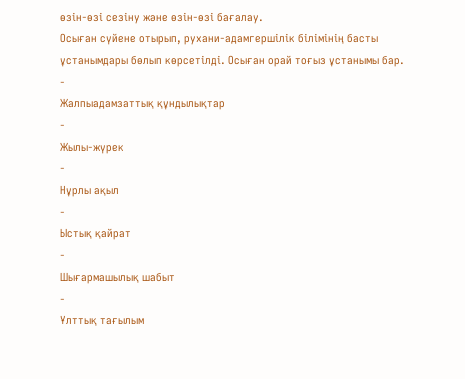өзін-өзі сезіну және өзін-өзі бағалау.
Осыған сүйене отырып, рухани-адамгершілік білімінің басты ұстанымдары бөлып көрсетілді. Осыған орай тоғыз ұстанымы бар.
-
Жалпыадамзаттық құндылықтар
-
Жылы-жүрек
-
Нұрлы ақыл
-
Ыстық қайрат
-
Шығармашылық шабыт
-
Ұлттық тағылым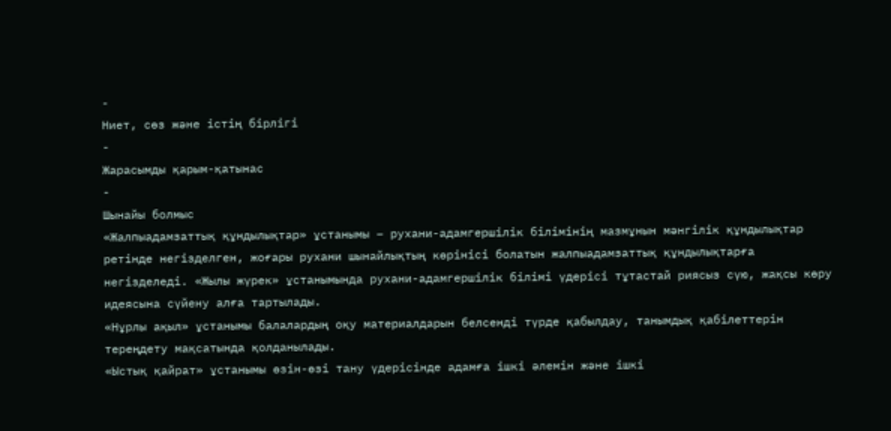-
Ниет, сөз және істің бірлігі
-
Жарасымды қарым-қатынас
-
Шынайы болмыс
«Жалпыадамзаттық құндылықтар» ұстанымы – рухани-адамгершілік білімінің мазмұнын мәнгілік құндылықтар ретінде негізделген, жоғары рухани шынайлықтың көрінісі болатын жалпыадамзаттық құндылықтарға негізделеді. «Жылы жүрек» ұстанымында рухани-адамгершілік білімі үдерісі тұтастай риясыз сүю, жақсы көру идеясына сүйену алға тартылады.
«Нұрлы ақыл» ұстанымы балалардың оқу материалдарын белсенді түрде қабылдау, танымдық қабілеттерін тереңдету мақсатында қолданылады.
«Ыстық қайрат» ұстанымы өзін-өзі тану үдерісінде адамға ішкі әлемін және ішкі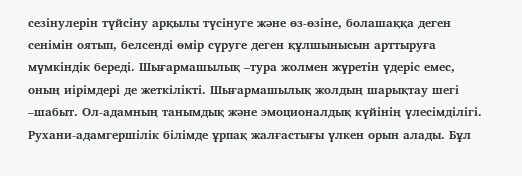сезінулерін түйсіну арқылы түсінуге және өз-өзіне, болашаққа деген сенімін оятып, белсенді өмір сүруге деген құлшынысын арттыруға мүмкіндік береді. Шығармашылық –тура жолмен жүретін үдеріс емес, оның иірімдері де жеткілікті. Шығармашылық жолдың шарықтау шегі –шабыт. Ол-адамның танымдық және эмоционалдық күйінің үлесімділігі. Рухани-адамгершілік білімде ұрпақ жалғастығы үлкен орын алады. Бұл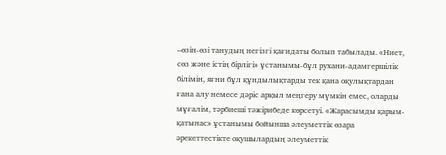–өзін-өзі танудың негізгі қағидаты болып табылады. «Ниет, сөз және істің бірлігі» ұстанымы-бұл рухани-адамгершілік білімін, яғни бұл құндылықтарды тек қана оқулықтардан ғана алу немесе дәріс арқыл меңгеру мүмкін емес, оларды мұғалім, тәрбиеші тәжірибеде көрсетуі. «Жарасымды қарым-қатынас» ұстанымы бойынша әлеуметтік өзара әрекеттестікте оқушылардың әлеуметтік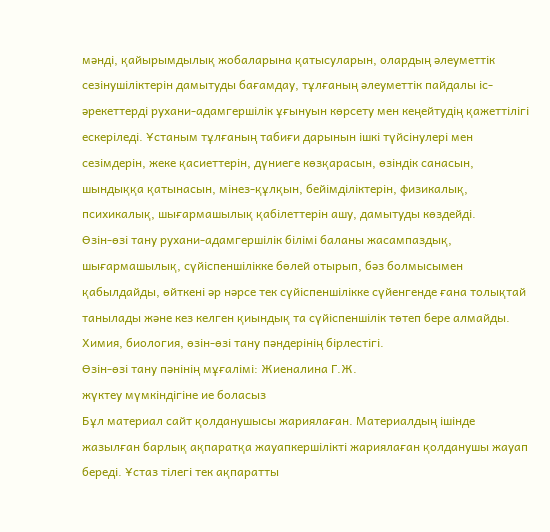мәнді, қайырымдылық жобаларына қатысуларын, олардың әлеуметтік сезінушіліктерін дамытуды бағамдау, тұлғаның әлеуметтік пайдалы іс-әрекеттерді рухани-адамгершілік ұғынуын көрсету мен кеңейтудің қажеттілігі ескеріледі. Ұстаным тұлғаның табиғи дарынын ішкі түйсінулері мен сезімдерін, жеке қасиеттерін, дүниеге көзқарасын, өзіндік санасын, шындыққа қатынасын, мінез-құлқын, бейімділіктерін, физикалық, психикалық, шығармашылық қабілеттерін ашу, дамытуды көздейді.
Өзін-өзі тану рухани-адамгершілік білімі баланы жасампаздық, шығармашылық, сүйіспеншілікке бөлей отырып, бәз болмысымен қабылдайды, өйткені әр нәрсе тек сүйіспеншілікке сүйенгенде ғана толықтай танылады және кез келген қиындық та сүйіспеншілік төтеп бере алмайды.
Химия, биология, өзін-өзі тану пәндерінің бірлестігі.
Өзін-өзі тану пәнінің мұғалімі: Жиеналина Г.Ж.
жүктеу мүмкіндігіне ие боласыз
Бұл материал сайт қолданушысы жариялаған. Материалдың ішінде жазылған барлық ақпаратқа жауапкершілікті жариялаған қолданушы жауап береді. Ұстаз тілегі тек ақпаратты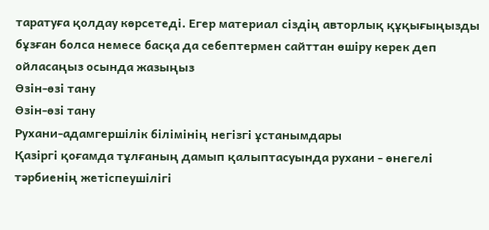таратуға қолдау көрсетеді. Егер материал сіздің авторлық құқығыңызды бұзған болса немесе басқа да себептермен сайттан өшіру керек деп ойласаңыз осында жазыңыз
Өзін-өзі тану
Өзін-өзі тану
Рухани-адамгершілік білімінің негізгі ұстанымдары
Қазіргі қоғамда тұлғаның дамып қалыптасуында рухани - өнегелі тәрбиенің жетіспеушілігі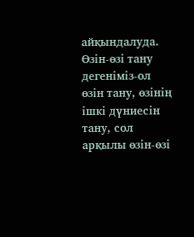айқындалуда. Өзін-өзі тану дегеніміз-ол өзін тану, өзінің ішкі дүниесін тану, сол арқылы өзін-өзі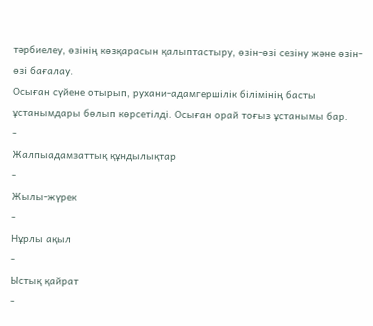тәрбиелеу, өзінің көзқарасын қалыптастыру, өзін-өзі сезіну және өзін-өзі бағалау.
Осыған сүйене отырып, рухани-адамгершілік білімінің басты ұстанымдары бөлып көрсетілді. Осыған орай тоғыз ұстанымы бар.
-
Жалпыадамзаттық құндылықтар
-
Жылы-жүрек
-
Нұрлы ақыл
-
Ыстық қайрат
-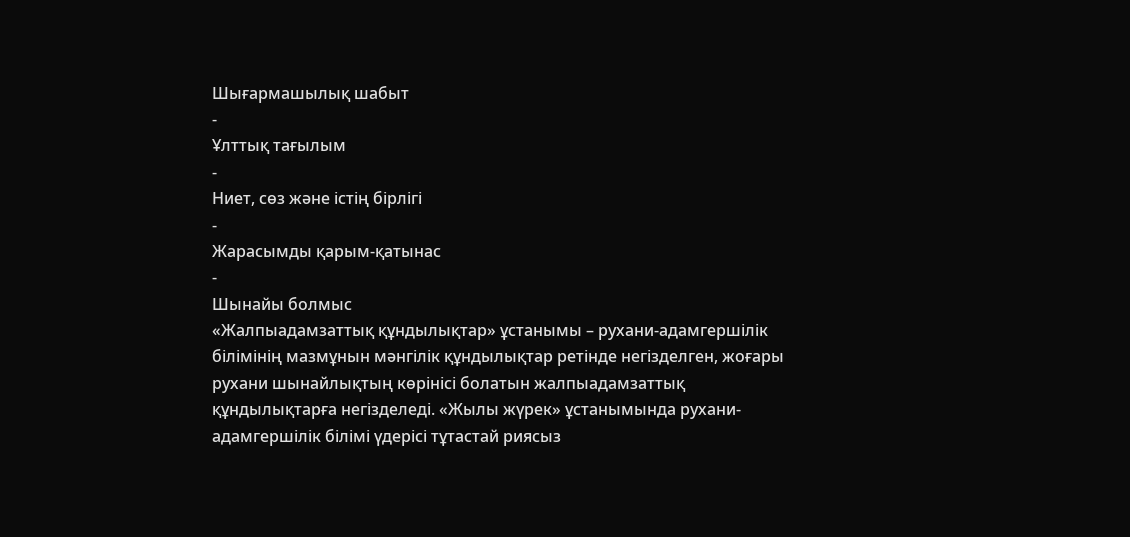Шығармашылық шабыт
-
Ұлттық тағылым
-
Ниет, сөз және істің бірлігі
-
Жарасымды қарым-қатынас
-
Шынайы болмыс
«Жалпыадамзаттық құндылықтар» ұстанымы – рухани-адамгершілік білімінің мазмұнын мәнгілік құндылықтар ретінде негізделген, жоғары рухани шынайлықтың көрінісі болатын жалпыадамзаттық құндылықтарға негізделеді. «Жылы жүрек» ұстанымында рухани-адамгершілік білімі үдерісі тұтастай риясыз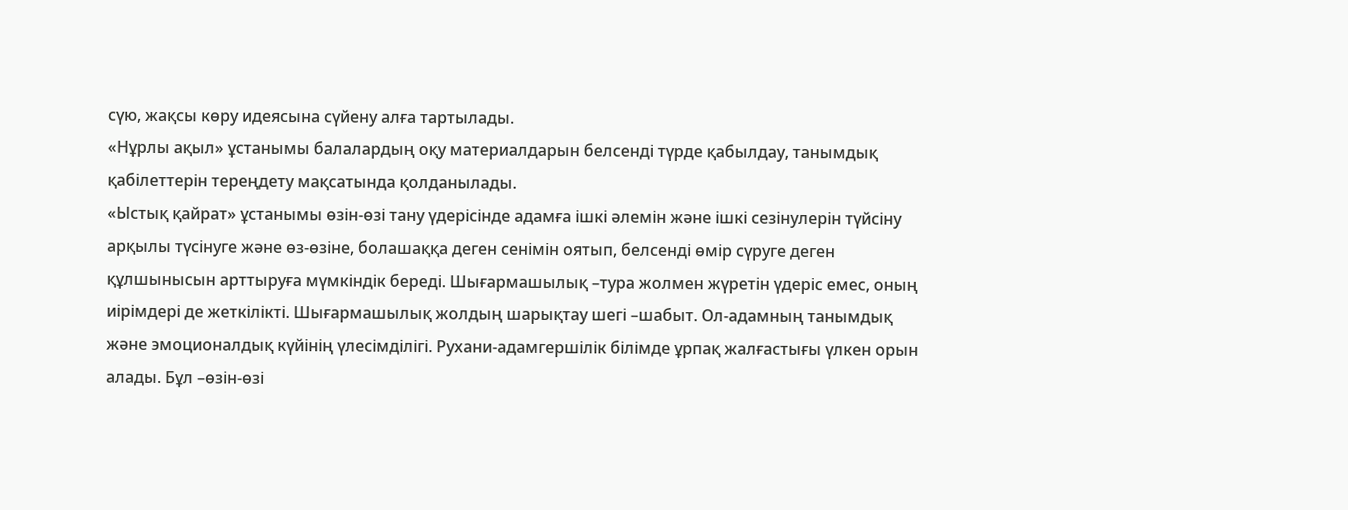сүю, жақсы көру идеясына сүйену алға тартылады.
«Нұрлы ақыл» ұстанымы балалардың оқу материалдарын белсенді түрде қабылдау, танымдық қабілеттерін тереңдету мақсатында қолданылады.
«Ыстық қайрат» ұстанымы өзін-өзі тану үдерісінде адамға ішкі әлемін және ішкі сезінулерін түйсіну арқылы түсінуге және өз-өзіне, болашаққа деген сенімін оятып, белсенді өмір сүруге деген құлшынысын арттыруға мүмкіндік береді. Шығармашылық –тура жолмен жүретін үдеріс емес, оның иірімдері де жеткілікті. Шығармашылық жолдың шарықтау шегі –шабыт. Ол-адамның танымдық және эмоционалдық күйінің үлесімділігі. Рухани-адамгершілік білімде ұрпақ жалғастығы үлкен орын алады. Бұл –өзін-өзі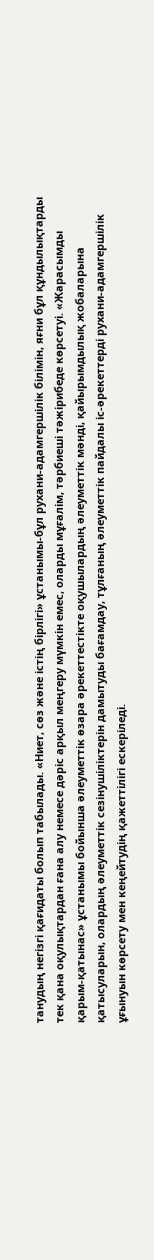танудың негізгі қағидаты болып табылады. «Ниет, сөз және істің бірлігі» ұстанымы-бұл рухани-адамгершілік білімін, яғни бұл құндылықтарды тек қана оқулықтардан ғана алу немесе дәріс арқыл меңгеру мүмкін емес, оларды мұғалім, тәрбиеші тәжірибеде көрсетуі. «Жарасымды қарым-қатынас» ұстанымы бойынша әлеуметтік өзара әрекеттестікте оқушылардың әлеуметтік мәнді, қайырымдылық жобаларына қатысуларын, олардың әлеуметтік сезінушіліктерін дамытуды бағамдау, тұлғаның әлеуметтік пайдалы іс-әрекеттерді рухани-адамгершілік ұғынуын көрсету мен кеңейтудің қажеттілігі ескеріледі.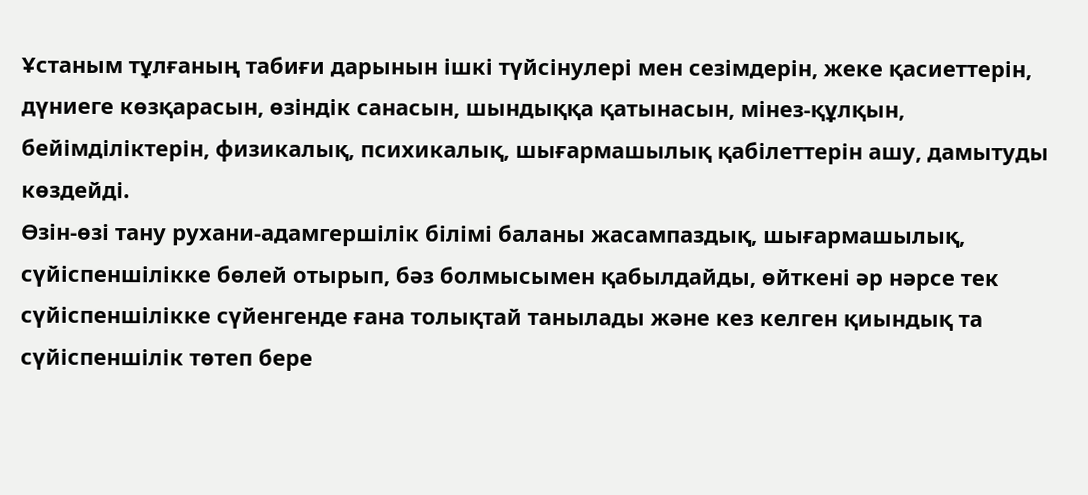Ұстаным тұлғаның табиғи дарынын ішкі түйсінулері мен сезімдерін, жеке қасиеттерін, дүниеге көзқарасын, өзіндік санасын, шындыққа қатынасын, мінез-құлқын, бейімділіктерін, физикалық, психикалық, шығармашылық қабілеттерін ашу, дамытуды көздейді.
Өзін-өзі тану рухани-адамгершілік білімі баланы жасампаздық, шығармашылық, сүйіспеншілікке бөлей отырып, бәз болмысымен қабылдайды, өйткені әр нәрсе тек сүйіспеншілікке сүйенгенде ғана толықтай танылады және кез келген қиындық та сүйіспеншілік төтеп бере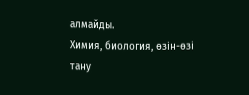алмайды.
Химия, биология, өзін-өзі тану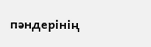пәндерінің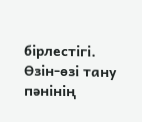бірлестігі.
Өзін-өзі тану пәнінің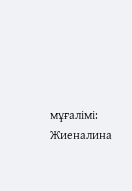мұғалімі: Жиеналина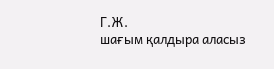Г.Ж.
шағым қалдыра аласыз